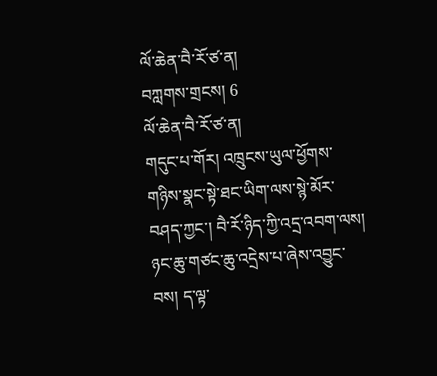ལོ་ཆེན་བཻ་རོ་ཙ་ན།
བཀླགས་གྲངས། 6
ལོ་ཆེན་བཻ་རོ་ཙ་ན།
གདུང་པ་གོར། འཁྲུངས་ཡུལ་ཕྱོགས་གཉིས་སྣང་སྟེ་ཐང་ཡིག་ལས་སྙེ་མོར་བཤད་ཀྱང་། བཻ་རོ་ཉིད་ཀྱི་འདྲ་འབག་ལས། ཉང་ཆུ་གཙང་ཆུ་འདྲེས་པ་ཞེས་འབྱུང་བས། ད་ལྟ་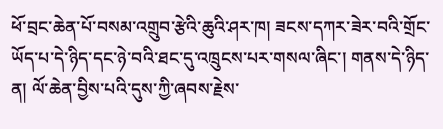ཕོ་བྲང་ཆེན་པོ་བསམ་འགྲུབ་རྩེའི་ཆུའི་ཤར་ཁ། ཟངས་དཀར་ཟེར་བའི་གྲོང་ཡོད་པ་དེ་ཉིད་དང་ཉེ་བའི་ཐང་དུ་འཁྲུངས་པར་གསལ་ཞིང་། གནས་དེ་ཉིད་ན། ལོ་ཆེན་བྱིས་པའི་དུས་ཀྱི་ཞབས་རྗེས་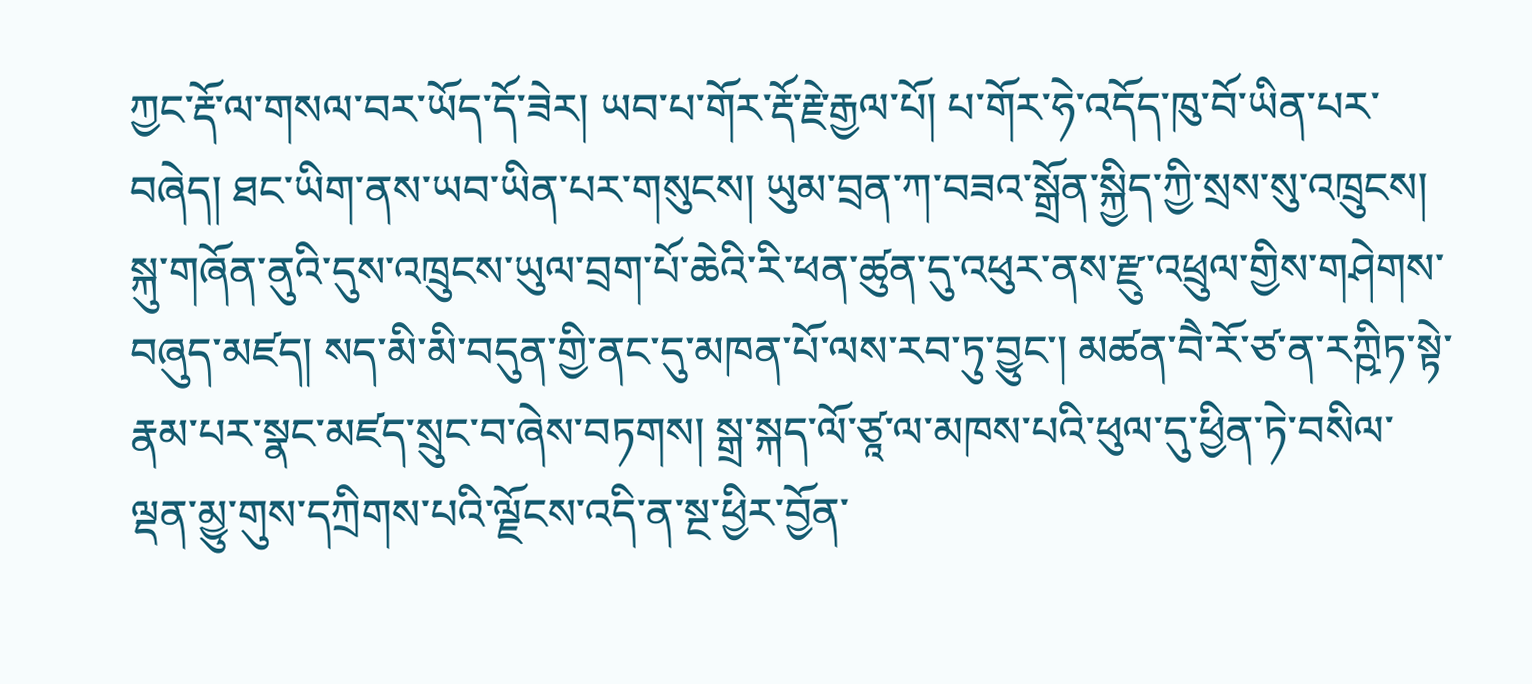ཀྱང་རྡོ་ལ་གསལ་བར་ཡོད་དོ་ཟེར། ཡབ་པ་གོར་རྡོ་རྗེ་རྒྱལ་པོ། པ་གོར་ཧེ་འདོད་ཁུ་བོ་ཡིན་པར་བཞེད། ཐང་ཡིག་ནས་ཡབ་ཡིན་པར་གསུངས། ཡུམ་བྲན་ཀ་བཟའ་སྒྲོན་སྐྱིད་ཀྱི་སྲས་སུ་འཁྲུངས། སྐུ་གཞོན་ནུའི་དུས་འཁྲུངས་ཡུལ་བྲག་པོ་ཆེའི་རི་ཕན་ཚུན་དུ་འཕུར་ནས་རྫུ་འཕྲུལ་གྱིས་གཤེགས་བཞུད་མཛད། སད་མི་མི་བདུན་གྱི་ནང་དུ་མཁན་པོ་ལས་རབ་ཏུ་བྱུང་། མཚན་བཻ་རོ་ཙ་ན་རཀྵིཏ་སྟེ་རྣམ་པར་སྣང་མཛད་སྲུང་བ་ཞེས་བཏགས། སྒྲ་སྐད་ལོ་ཙཱ་ལ་མཁས་པའི་ཕུལ་དུ་ཕྱིན་ཏེ་བསིལ་ལྡན་མྱུ་གུས་དཀྲིགས་པའི་ལྗོངས་འདི་ན་སྔ་ཕྱིར་བྱོན་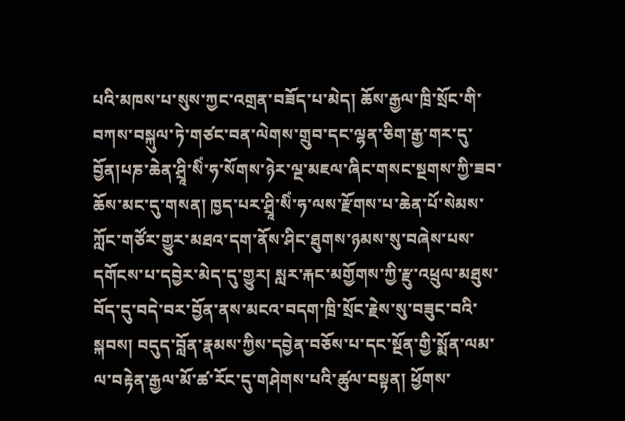པའི་མཁས་པ་སུས་ཀྱང་འགྲན་བཟོད་པ་མེད། ཆོས་རྒྱལ་ཁྲི་སྲོང་གི་བཀས་བསྐུལ་ཏེ་གཙང་བན་ལེགས་གྲུབ་དང་ལྷན་ཅིག་རྒྱ་གར་དུ་བྱོན།པཎ་ཆེན་ཤྲཱི་སིཾ་ཧ་སོགས་ཉེར་ལྔ་མཇལ་ཞིང་གསང་སྔགས་ཀྱི་ཟབ་ཆོས་མང་དུ་གསན། ཁྱད་པར་ཤྲཱི་སིཾ་ཧ་ལས་རྫོགས་པ་ཆེན་པོ་སེམས་ཀློང་གཙོར་གྱུར་མཐའ་དག་ནོས་ཤིང་ཐུགས་ཉམས་སུ་བཞེས་པས་དགོངས་པ་དབྱེར་མེད་དུ་གྱུར། སླར་རྐང་མགྱོགས་ཀྱི་རྫུ་འཕྲུལ་མཐུས་བོད་དུ་བདེ་བར་བྱོན་ནས་མངའ་བདག་ཁྲི་སྲོང་རྗེས་སུ་བཟུང་བའི་སྐབས། བདུད་བློན་རྣམས་ཀྱིས་དབྱེན་བཅོས་པ་དང་སྔོན་གྱི་སྨོན་ལམ་ལ་བརྟེན་རྒྱལ་མོ་ཚ་རོང་དུ་གཤེགས་པའི་ཚུལ་བསྟན། ཕྱོགས་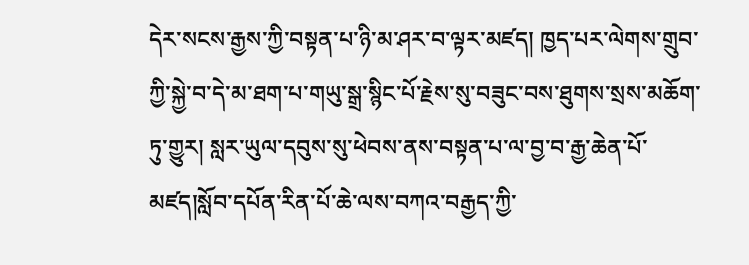དེར་སངས་རྒྱས་ཀྱི་བསྟན་པ་ཉི་མ་ཤར་བ་ལྟར་མཛད། ཁྱད་པར་ལེགས་གྲུབ་ཀྱི་སྐྱེ་བ་དེ་མ་ཐག་པ་གཡུ་སྒྲ་སྙིང་པོ་རྗེས་སུ་བཟུང་བས་ཐུགས་སྲས་མཆོག་ཏུ་གྱུར། སླར་ཡུལ་དབུས་སུ་ཕེབས་ནས་བསྟན་པ་ལ་བྱ་བ་རྒྱ་ཆེན་པོ་མཛད།སློབ་དཔོན་རིན་པོ་ཆེ་ལས་བཀའ་བརྒྱད་ཀྱི་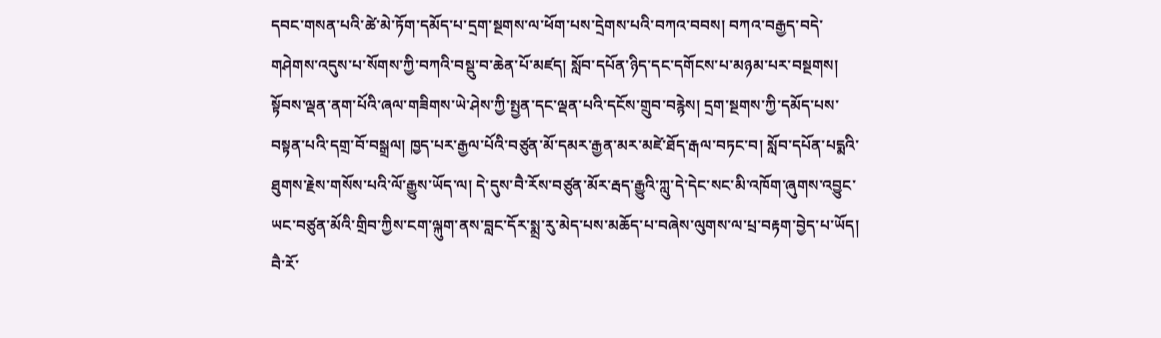དབང་གསན་པའི་ཚེ་མེ་ཏོག་དམོད་པ་དྲག་སྔགས་ལ་ཕོག་པས་དྲེགས་པའི་བཀའ་བབས། བཀའ་བརྒྱད་བདེ་གཤེགས་འདུས་པ་སོགས་ཀྱི་བཀའི་བསྡུ་བ་ཆེན་པོ་མཛད། སློབ་དཔོན་ཉིད་དང་དགོངས་པ་མཉམ་པར་བསྔགས། སྟོབས་ལྡན་ནག་པོའི་ཞལ་གཟིགས་ཡེ་ཤེས་ཀྱི་སྤྱན་དང་ལྡན་པའི་དངོས་གྲུབ་བརྙེས། དྲག་སྔགས་ཀྱི་དམོད་པས་བསྟན་པའི་དགྲ་བོ་བསྒྲལ། ཁྱད་པར་རྒྱལ་པོའི་བཙུན་མོ་དམར་རྒྱན་མར་མཛེ་ཐོད་རྒལ་བཏང་བ། སློབ་དཔོན་པདྨའི་ཐུགས་རྗེས་གསོས་པའི་ལོ་རྒྱུས་ཡོད་ལ། དེ་དུས་བཻ་རོས་བཙུན་མོར་རྦད་རྒྱུའི་ཀླུ་དེ་དེང་སང་མི་འཁོག་ཞུགས་འབྱུང་ཡང་བཙུན་མོའི་གྲིབ་ཀྱིས་ངག་ལྐུག་ནས་བླང་དོར་སྨྲ་རུ་མེད་པས་མཆོད་པ་བཞེས་ལུགས་ལ་པྲ་བརྟག་བྱེད་པ་ཡོད། བཻ་རོ་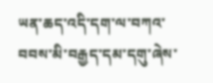ཡན་ཆད་འདི་དག་ལ་བཀའ་བབས་མི་བརྒྱད་དམ་དགུ་ཞེས་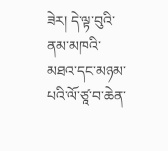ཟེར། དེ་ལྟ་བུའི་ནམ་མཁའི་མཐའ་དང་མཉམ་པའི་ལོ་ཙཱ་བ་ཆེན་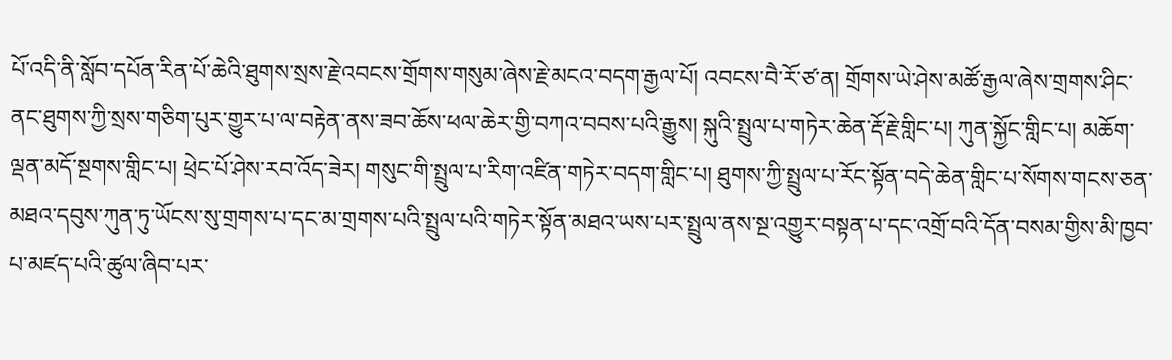པོ་འདི་ནི་སློབ་དཔོན་རིན་པོ་ཆེའི་ཐུགས་སྲས་རྗེ་འབངས་གྲོགས་གསུམ་ཞེས་རྗེ་མངའ་བདག་རྒྱལ་པོ། འབངས་བཻ་རོ་ཙ་ན། གྲོགས་ཡེ་ཤེས་མཚོ་རྒྱལ་ཞེས་གྲགས་ཤིང་ནང་ཐུགས་ཀྱི་སྲས་གཅིག་པུར་གྱུར་པ་ལ་བརྟེན་ནས་ཟབ་ཆོས་ཕལ་ཆེར་གྱི་བཀའ་བབས་པའི་རྒྱུས། སྐུའི་སྤྲུལ་པ་གཏེར་ཆེན་རྡོ་རྗེ་གླིང་པ། ཀུན་སྐྱོང་གླིང་པ། མཆོག་ལྡན་མདོ་སྔགས་གླིང་པ། ཕྲེང་པོ་ཤེས་རབ་འོད་ཟེར། གསུང་གི་སྤྲུལ་པ་རིག་འཛིན་གཏེར་བདག་གླིང་པ། ཐུགས་ཀྱི་སྤྲུལ་པ་རོང་སྟོན་བདེ་ཆེན་གླིང་པ་སོགས་གངས་ཅན་མཐའ་དབུས་ཀུན་ཏུ་ཡོངས་སུ་གྲགས་པ་དང་མ་གྲགས་པའི་སྤྲུལ་པའི་གཏེར་སྟོན་མཐའ་ཡས་པར་སྤྲུལ་ནས་སྔ་འགྱུར་བསྟན་པ་དང་འགྲོ་བའི་དོན་བསམ་གྱིས་མི་ཁྱབ་པ་མཛད་པའི་ཚུལ་ཞིབ་པར་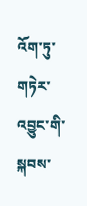འོག་ཏུ་གཏེར་འབྱུང་གི་སྐབས་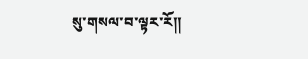སུ་གསལ་བ་ལྟར་རོ།།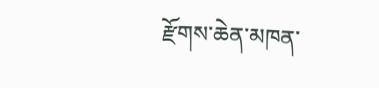རྫོགས་ཆེན་མཁན་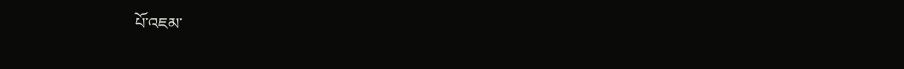པོ་འཇམ་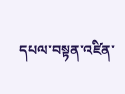དཔལ་བསྟན་འཛིན་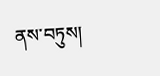ནས་བཏུས།